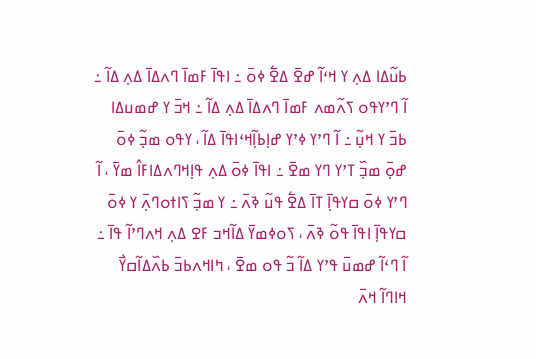ߕߎ߬ߡߊ ߡߍ߲ ߌ ߞߵߊ߬ ߝߐ߫ ߡߐ߱ ߦߋ߫ ߸ ߊߟߊ߫ ߓߘߊ߫ ߣߍߡߊ߫ ߡߍ߲ ߡߊ߬ ߸ ߊ߬ ߣߴߌߟߋ ߖߍ߬ߘߍ ߓߘߊ߫ ߣߍߡߊ߫ ߡߍ߲ ߡߊ߬ ߸ ߞߏ߫ ߌ ߝߘߎߡߊ ߕߏ߫ ߌ ߞߎ߲߬ ߸ ߊ߬ ߣߴߌ ߦߴߌ ߝߊ߲ߕߊ߲߬ߞߵߊߟߊ߫ ߡߊ߬ ، ߌߟߋ ߘߏ߲߬ ߦߋ߫ ߝߋ߲߫ ߘߏ߲߰ ߠߴߌ ߣߌ ߘߐ߫ ߸ ߊߟߊ߫ ߦߋ߫ ߡߍ߲ ߟߊ߲ߞߣߍߡߊߓߊ߮ ߘߌ߫ ، ߊ߬ ߣߴߌ ߦߋ߫ ߛߌߟߊ߲߫ ߠߊ߫ ߡߐ߱ ߟߎ߬ ߢߍ߫ ߸ ߌ ߘߏ߲߬ ߖߊߙߋߣߍ߲߫ ߌ ߦߋ߫ ߛߌߟߊ߲߫ ߊߟߊ߫ ߟߋ߬ ߢߍ߫ ، ߖߋߦߘߌ߫ ߡߊ߬ߞߏ ߓߐ ߡߍ߲ ߞߍߣߴߊ߬ ߟߊ߫ ߸ ߊ߬ ߣߵߊ߬ ߝߘߎ߫ ߟߴߌ ߡߊ߬ ߏ߬ ߟߋ ߘߐ߫ ، ߤߊߞߍߕߏ߫ ߕߍ߰ߡߊ߬ߛߌ߯ ߞߊߣߊ߬ ߞߍ߫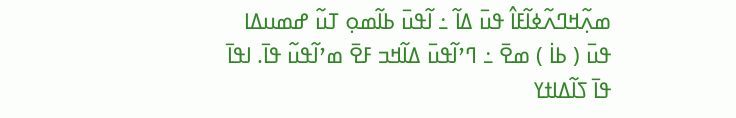ߘߍ߲߬ߞߣߍ߬ߦߊ߬ߓߊ߮ ߟߎ߫ ߡߊ߬ ߸ ߊ߬ߟߎ߫ ߕߊ߬ߘߋ߲ ߠߎ߬ ߝߘߎߡߊ ߟߎ߫ ( ߕߊ߭ ) ߘߐ߫ ߸ ߣߴߊ߬ߟߎ߫ ߡߊ߬ߞߏ ߓߐ߫ ߘߴߊ߬ߟߎ߬ ߟߊ߫. ߊߟߊ߫ ߟߊ߫ ߖߊ߬ߡߊߙߌ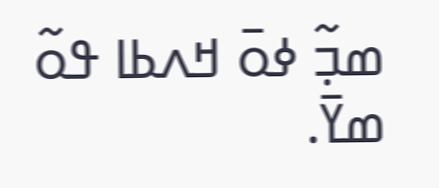ߘߏ߲߬ ߦߋ߫ ߞߍߕߊ ߟߋ߬ ߘߌ߫.